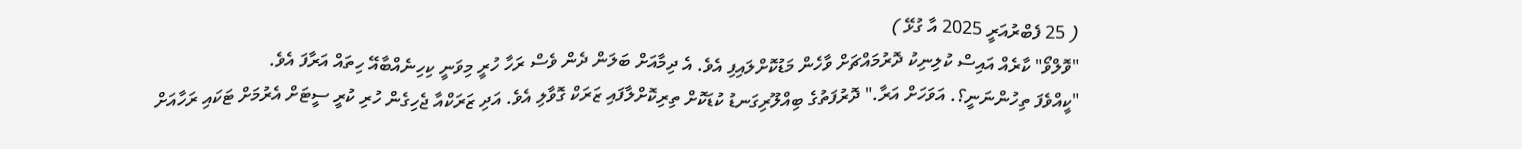( 25 ފެބްރުއަރީ 2025 އާ ގުޅޭ )
"ވޮލްވޯ" ކާރެއް އައިސް ކުލިނިކު ދޮރުމައްޗަށް ވާހެން މަޑުކޮށްލައިފި އެވެ. އެ ދިމާއަށް ބަލަން ދެން ވެސް ރަހާ ހުރީ މިވަނީ ކިހިނެއްބާއޭ ހިތައް އަރާފަ އެވެ.
"ކީއްވެފަ ތިހުންނަނީ؟. އަވަހަށް އަރާ." ދޮރުފަތުގެ ބިއްލޫރިގަނޑު ކުޑަކޮށް ތިރިކޮށްލާފައި ޒަރަކް ގޮވާލި އެވެ. އަދި ޒަރަކްއާ ޖެހިގެން ހުރި ކުރީ ސީޓަށް އެރުމަށް ޓަކައި ރަހާއަށް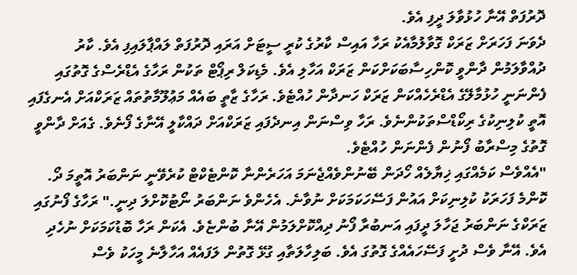ދޮރުފަތް އޭނާ ހުޅުވާލަ ދީފި އެވެ.
ދެވަނަ ފަހަރަށް ޒަރަކް ގޮވާލުމާއެކު ރަހާ އައިސް ކާރުގެ ކުރީ ސީޓަށް އަރައި ދޮރުފަތް ލައްޕާލައިފި އެވެ. ކާރު ދުއްވާލަމުން ދާންވީ ކޮންހިސާބަކަށްކަން ޒަރަކް އަހާލި އެވެ. މެޑިކަލް ރިޕޯޓް ތަކުން ރަހާގެ އެޑްރެސްގެ ގޮތުގައި ފެންނަނީ ހުޅުމާލޭގެ އެޑްރެހެއްކަން ޒަރަކް ހަނދާން ހުއްޓެވެ. ރަހާގެ ޒާތީ ބައެއް މަޢުލޫމާތުތައް ޒަރަކްއަށް އެނގެފައި އޮތީ ކުލިނިކުގެ ރިކޯޑްސްތަކުންނެވެ. ރަހާ ވިސްނަން އިނދެފައި ޒަރަކްއަށް ދައްކާލީ އޭނާގެ ފޯނެވެ. ގެއަށް ދާންވީ ގޮތުގެ މިސްރާބު ފޯނުން ފެންނަން ހުއްޓެވެ.
"އެއްވެސް ކަމެއްގައި ޚިޔާލެއް ހޯދަން ބޭނުންވެއްޖެނަމަ އަހަރެންނާ ކޮންޓެކްޓް ކުރެވޭނީ ނަންބަރު އޮތީމަ ދޯ. ކޮންމެ ފަހަރަކު ކުލިނިކަށް އައުން ފަސޭހަކަމަކަށް ނުވާނެ. އެހެންވެ ނަންބަރު ނޯޓުކޮށްލަ ދިނީ." ރަހާގެ ފޯނުގައި ޒަރަކްގެ ނަންބަރު ޖަހާލަ ދީފައި އަނބުރާ ފޯނު ދިއްކޮށްލަމުން އޭނާ ބުންޏެވެ. އެކަން ރަހާ ބޮޑުކަމަކަށް ނުހެދި އެވެ. އޭނާ ވެސް ދުށީ ފަސޭހައެއްގެ ގޮތުގަ އެވެ. ބަލިހާލަތާއި ގުޅޭ ގޮތުން ލަފައެއް އަހާލާނެ މީހަކު ވެސް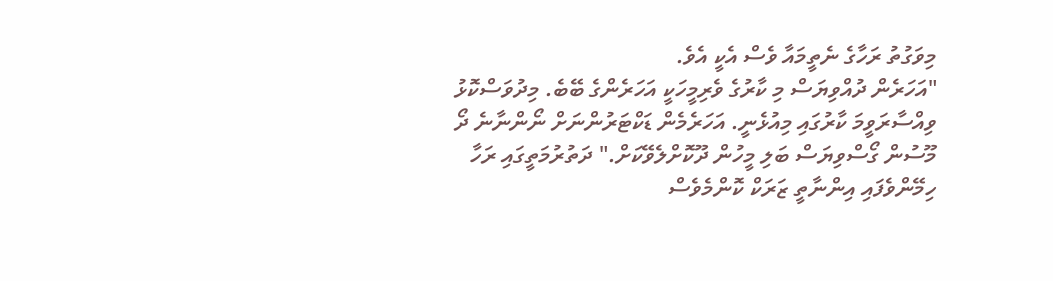މިވަގުތު ރަހާގެ ނެތީމައާ ވެސް އެކީ އެވެ.
"އަހަރެން ދުއްވިޔަސް މި ކާރުގެ ވެރިމީހަކީ އަހަރެންގެ ބޭބެ. މިދުވަސްކޮޅު ވިއްސާރަވީމަ ކާރުގައި މިއުޅެނީ. އަހަރެމެން ޑަކްޓަރުންނަށް ނޯންނާނެ ދޯ މޫސުން ގޯސްވިޔަސް ބަލި މީހުން ދޫކޮށްލެވޭކަށް." ދަތުރުމަތީގައި ރަހާ ހިމޭންވެފައި އިންނާތީ ޒަރަކް ކޮންމެވެސް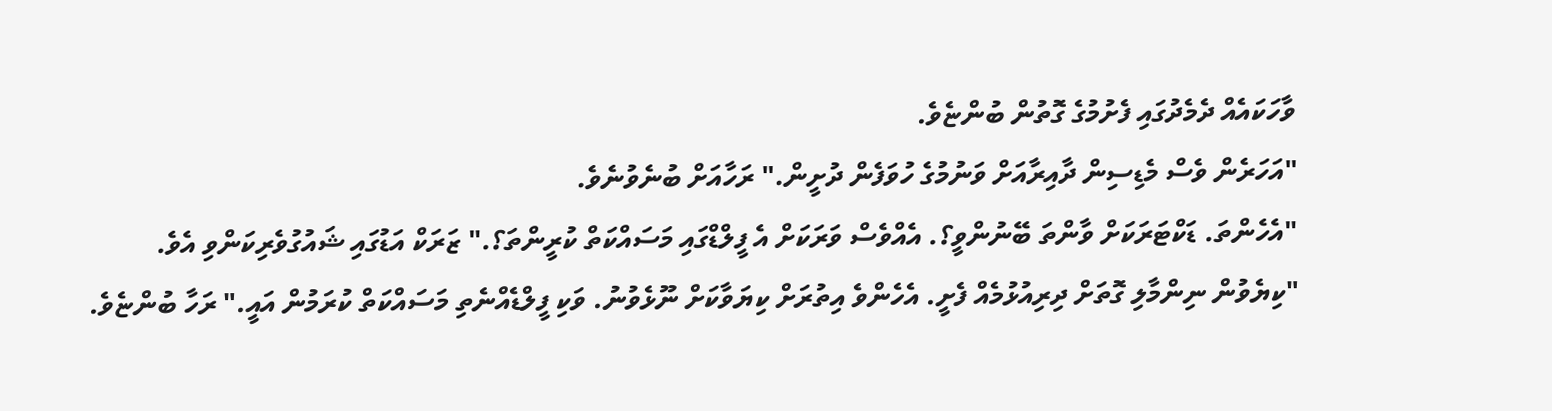ވާހަކައެއް ދެމެދުގައި ފެށުމުގެ ގޮތުން ބުންޏެވެ.
"އަހަރެން ވެސް މެޑިސިން ދާއިރާއަށް ވަނުމުގެ ހުވަފެން ދުށީން." ރަހާއަށް ބުނެވުނެވެ.
"އެހެންތަ. ޑަކްޓަރަކަށް ވާންތަ ބޭނުންވީ؟. އެއްވެސް ވަރަކަށް އެ ފީލްޑްގައި މަސައްކަތް ކުރީންތަ؟." ޒަރަކް އަޑުގައި ޝައުގުވެރިކަންވި އެވެ.
"ކިޔެވުން ނިންމާލި ގޮތަށް ދިރިއުޅުމެއް ފެށީ. އެހެންވެ އިތުރަށް ކިޔަވާކަށް ނޫޅެވުނު. ވަކި ފީލްޑެއްނެތި މަސައްކަތް ކުރަމުން އައީ." ރަހާ ބުންޏެވެ.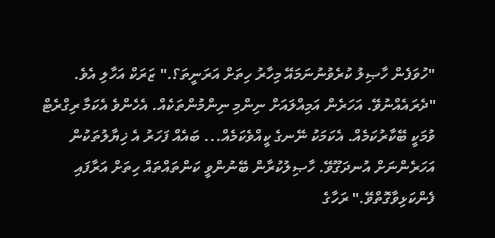"ހުވަފެން ހާޞިލު ކުރެވުނުނަމައޭ މިހާރު ހިތަށް އަރަނީތަ؟." ޒަރަކް އަހާލި އެވެ.
"ދެރައެއްނުވޭ. އަހަރެން އަމިއްލައަށް ނިންމި ނިންމުންތަކެއް. އެހެންވެ އެކަމާ ރިގްރެޓް ވުމަކީ ބޭކާރުކަމެއް. އެކަމަކު ނޭނގެ ކީއްވެކަމެއް... ބައެއް ފަހަރު އެ ޚިޔާލުތަކުން އަހަރެންނަށް އުނދަގޫވޭ. ހާޞިލުކުރާން ބޭނުންވީ ކަންތައްތައް ހިތަށް އަރާފައި ފެންކަޅިވާގޮތްވޭ." ރަހާގެ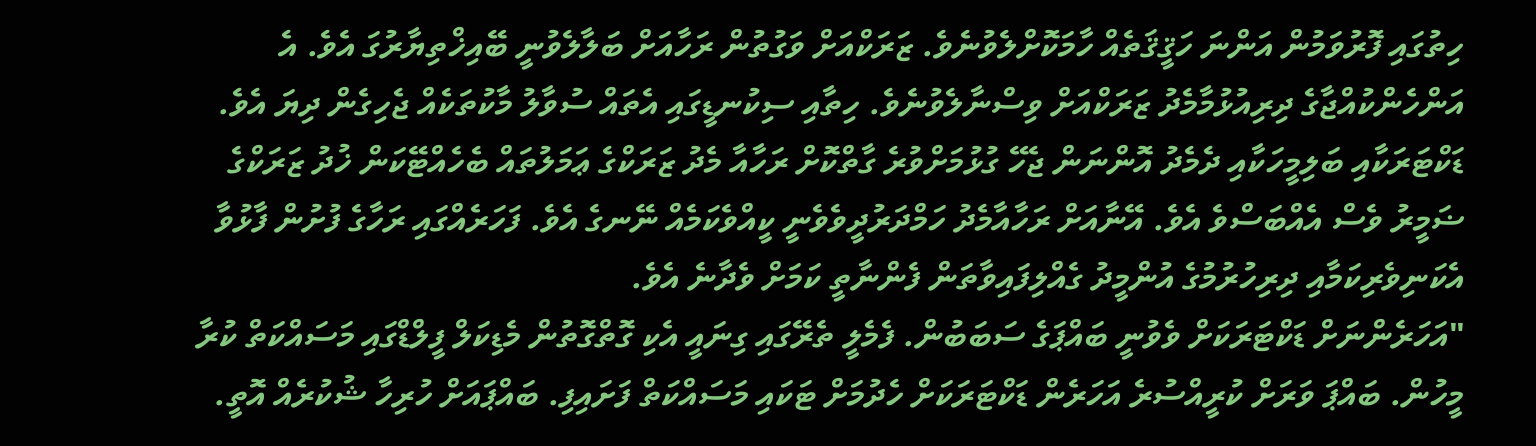ހިތުގައި ފޮރުވަމުން އަންނަ ހަޤީޤަތެއް ހާމަކޮށްލެވުނެވެ. ޒަރަކްއަށް ވަގުތުން ރަހާއަށް ބަލާލެވުނީ ބޭއިޚްތިޔާރުގަ އެވެ. އެ އަންހެންކުއްޖާގެ ދިރިއުޅުމާމެދު ޒަރަކްއަށް ވިސްނާލެވުނެވެ. ހިތާއި ސިކުނޑީގައި އެތައް ސުވާލު މާކުތަކެއް ޖެހިގެން ދިޔަ އެވެ. ޑަކްޓަރަކާއި ބަލިމީހަކާއި ދެމެދު އޮންނަން ޖެހޭ ގުޅުމަށްވުރެ ގާތްކޮށް ރަހާއާ މެދު ޒަރަކްގެ ޢަމަލުތައް ބެހެއްޓޭކަން ޚުދު ޒަރަކްގެ ޟަމީރު ވެސް އެއްބަސްވެ އެވެ. އޭނާއަށް ރަހާއާމެދު ހަމްދަރުދީވެވެނީ ކީއްވެކަމެއް ނޭނގެ އެވެ. ފަހަރެއްގައި ރަހާގެ ފުށުން ފާޅުވާ އެކަނިވެރިކަމާއި ދިރިހުރުމުގެ އުންމީދު ގެއްލިފައިވާތަން ފެންނާތީ ކަމަށް ވެދާނެ އެވެ.
"އަހަރެންނަށް ޑަކްޓަރަކަށް ވެވުނީ ބައްޕަގެ ސަބަބުން. ފެމެލީ ތެރޭގައި ގިނައީ އެކި ގޮތްގޮތުން މެޑިކަލް ފީލްޑްގައި މަސައްކަތް ކުރާ މީހުން. ބައްޕަ ވަރަށް ކުރީއްސުރެ އަހަރެން ޑަކްޓަރަކަށް ހެދުމަށް ޓަކައި މަސައްކަތް ފަށައިފި. ބައްޕައަށް ހުރިހާ ޝުކުރެއް އޮތީ.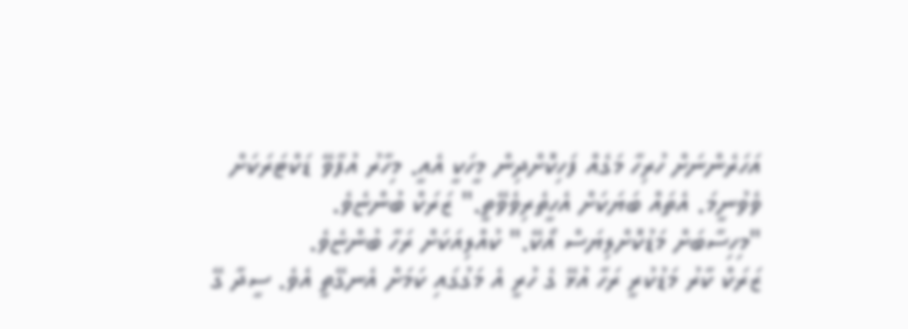އަހަރެންނަށް ހުރިހާ މަގެއް ފަހިކޮށްދިން މީހަކީ އެއީ. މިހާރު އުފާވޭ ޑަކްޓަރަކަށް ވެވުނީމަ. އެތައް ބަޔަކަށް އެހީތެރިވެވޭތީ." ޒަރަކް ބުންޏެވެ.
"މިހިސާބަށް މަޑުކޮށްލިޔަސް އޯކޭ." ކުއްލިއަކަށް ރަހާ ބުންޏެވެ.
ޒަރަކް ކާރު މަޑުކުރީ ރަހާ އުޅޭ ގެ ހުރީ އެ މަގުގައި ކަމަށް އެނގޭތީ އެވެ. ސީދާ ގޭ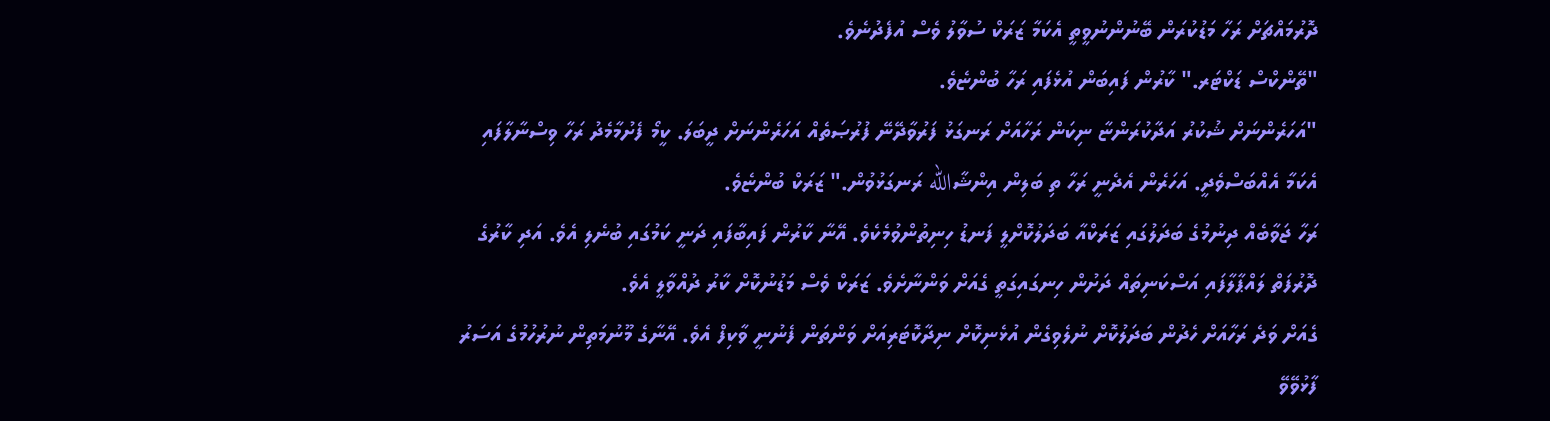ދޮރުމައްޗަށް ރަހާ މަޑުކުރަން ބޭނުންނުވީތީ އެކަމާ ޒަރަކް ސުވާލު ވެސް އުފެދުނެވެ.
"ތޭންކްސް ޑަކްޓަރ." ކާރުން ފައިބަން އުޅެފައި ރަހާ ބުންޏެވެ.
"އަހަރެންނަށް ޝުކުރު އަދާކުރަންޏާ ނިކަން ރަހާއަށް ރަނގަޅު ފަރުވާދޭނޭ ފުރުޞަތެއް އަހަރެންނަށް ދީބަލަ. ކީމޯ ފެށުމާމެދު ރަހާ ވިސްނާލާފައި އެކަމާ އެއްބަސްވެދީ. އަހަރެން އެދެނީ ރަހާ ތި ބަލިން އިންޝާالله ރަނގަޅުވުން." ޒަރަކް ބުންޏެވެ.
ރަހާ ޖަވާބެއް ދިނުމުގެ ބަދަލުގައި ޒަރަކްއާ ބަދަލުކޮށްލީ ފަނޑު ހިނިތުންވުމެކެވެ. އޭނާ ކާރުން ފައިބާފައި ދަނީ ކަމުގައި ބުނެލި އެވެ. އަދި ކާރުގެ ދޮރުފަތް ލައްޕާލާފައި އަސްކަނިތައް ދަށުން ހިނގައިގަތީ ގެއަށް ވަންނާށެވެ. ޒަރަކް ވެސް މަޑުނުކޮށް ކާރު ދުއްވާލީ އެވެ.
ގެއަށް ވަދެ ރަހާއަށް ހެދުން ބަދަލުކޮށް ނުލެވިގެން އުޅެނިކޮށް ނިދާކޮޓަރިއަށް ވަންތަން ފެނުނީ ވާކިފް އެވެ. އޭނާގެ މޫނުމަތިން ނުރުހުމުގެ އަސަރު ފާޅުވޭވޭ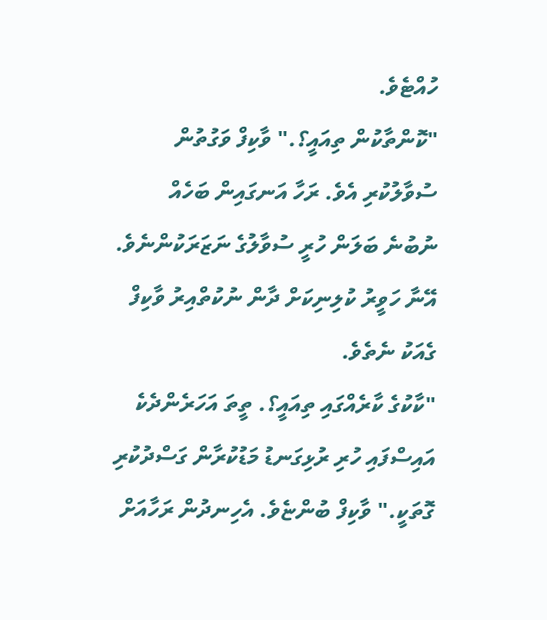ހުއްޓެވެ.
"ކޮންތާކުން ތިއައީ؟." ވާކިފް ވަގުތުން ސުވާލުކުރި އެވެ. ރަހާ އަނގައިން ބަހެއް ނުބުނެ ބަލަން ހުރީ ސުވާލުގެ ނަޒަރަކުންނެވެ. އޭނާ ހަވީރު ކުލިނިކަށް ދާން ނުކުތްއިރު ވާކިފް ގެއަކު ނެތެވެ.
"ކާކުގެ ކާރެއްގައި ތިއައީ؟. ތީތަ އަހަރެންދެކެ އައިސްފައި ހުރި ރުޅިގަނޑު މަޑުކުރާން ގަސްދުކުރި ގޮތަކީ." ވާކިފް ބުންޏެވެ. އެހިނދުން ރަހާއަށް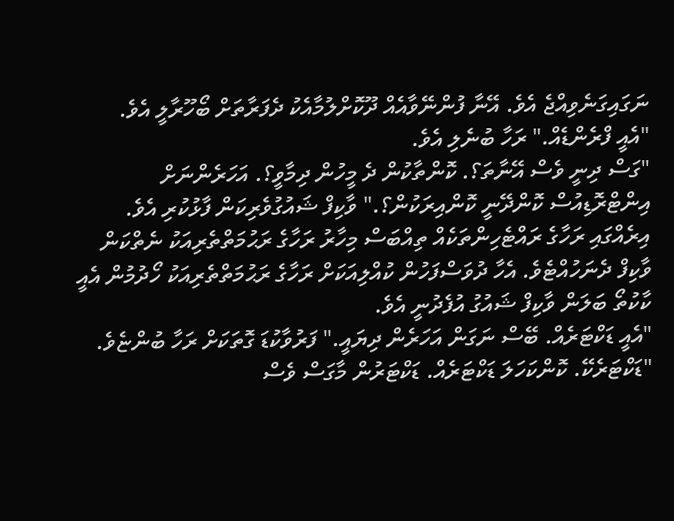ނަގައިގަނެވިއްޖެ އެވެ. އޭނާ ފުންނޭވާއެއް ދޫކޮށްލުމާއެކު ދެފަރާތަށް ބޯހޫރާލީ އެވެ.
"އެއީ ފްރެންޑެއް." ރަހާ ބުނެލި އެވެ.
"ގަސް ދިނީ ވެސް އޭނާތަ؟. ކޮންތާކުން ދެ މީހުން ދިމާވީ؟. އަހަރެންނަށް އިންޓްރޮޑިއުސް ކޮންދޭނީ ކޮންއިރަކުން؟." ވާކިފް ޝައުގުވެރިކަން ފާޅުކުރި އެވެ. އިރެއްގައި ރަހާގެ ރައްޓެހިންތަކެއް ތިއްބަސް މިހާރު ރަހާގެ ރަޙުމަތްތެރިއަކު ނެތްކަން ވާކިފް ދެނަހުއްޓެވެ. އެހާ ދުވަސްފަހުން ކުއްލިއަކަށް ރަހާގެ ރަޙުމަތްތެރިއަކު ހޯދުމުން އެއީ ކާކުތޯ ބަލަން ވާކިފް ޝައުގު އުފެދުނީ އެވެ.
"އެއީ ޑަކްޓަރެއް. ބޭސް ނަގަން އަހަރެން ދިޔައީ." ފަރުވާކުޑަ ގޮތަކަށް ރަހާ ބުންޏެވެ.
"ޑަކްޓަރެކޭ. ކޮންކަހަލަ ޑަކްޓަރެއް. ޑަކްޓަރުން މާގަސް ވެސް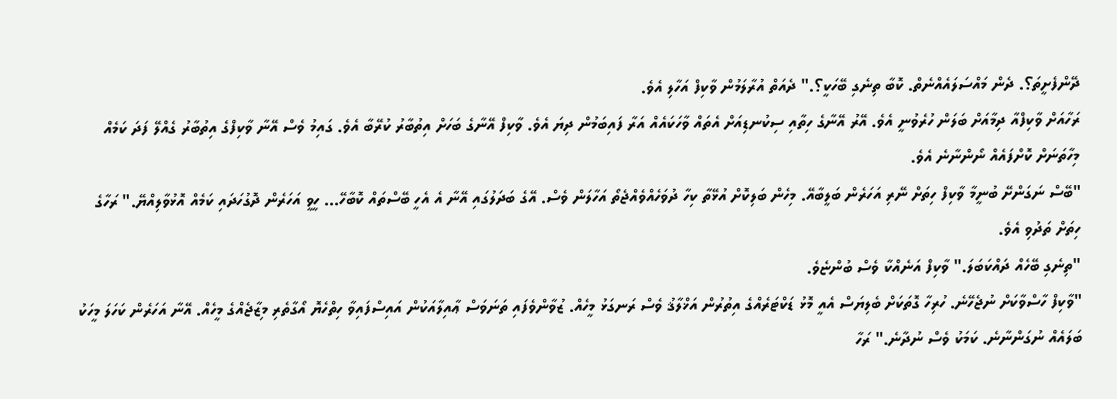ދޭންފެށީތަ؟. ދެން މައްސަލައެއްނެތް. ކޮބާ ތިނެގި ބޭހަކީ؟." ދެއަތް އުރާލަމުން ވާކިފް އަހާލި އެވެ.
ރަހާއަށް ވާކިފްއާ ދިމާއަށް ބަލަން ހުރެވުނީ އެވެ. އޭރު އޭނާގެ ހިތާއި ސިކުނޑިއަށް އެތައް ވާހަކައެއް އަރާ ފައިބަމުން ދިޔަ އެވެ. ވާކިފް އޭނާގެ ބަހަށް އިތުބާރު ކުރޭބާ އެވެ. ގައިމު ވެސް އޭނާ ވާކިފްގެ އިތުބާރު ގެއްލޭ ފަދަ ކަމެއް މިހާތަނަށް ކޮށްފައެއް ނޯންނާނެ އެވެ.
"ބޭސް ނަގަންށޭ ބުނީމާ ވާކިފް ހިތަށް ނޭރި އަހަރެން ބަލީބާއޭ. މިހެން ބަލިކޮށް އުޅޭތާ ކިހާ ދުވަހެއްވެއްޖެތޯ އަހާލަން ވެސް. އޭގެ ބަދަލުގައި އޭނާ އެ އެހީ ބޭސްތައް ކޮބާހޭ... ހީވީ އަހަރެން ދޮގުހަދައި ކަމެއް އޮޅުވާލިއްޔޭ." ރަހާގެ ހިތަށް ތަދުވި އެވެ.
"ތިނެގި ބޭހެއް ދައްކަބަލަ." ވާކިފް އަނެއްކާ ވެސް ބުންޏެވެ.
"ވާކިފް ހާސްވާކަށް ނުޖެހޭނެ. ހުރިހާ ގޮތަކަށް ބެލިޔަސް އެއީ މޮޅު ޑަކްޓަރެއްގެ އިތުރުން އަޚްލާޤު ވެސް ރަނގަޅު މީހެއް. ޒުވާންވެފައި ތަނަވަސް ޢާއިލާއަކުން އައިސްފައިވާ ހިތްހެޔޮ އޯގާތެރި މިޒާޖެއްގެ މީހެއް. އޭނާ އަހަރެން ކަހަލަ މީހަކު ބަލައެއް ނުގަންނާނެ. ކަމަކު ވެސް ނުދާނެ." ރަހާ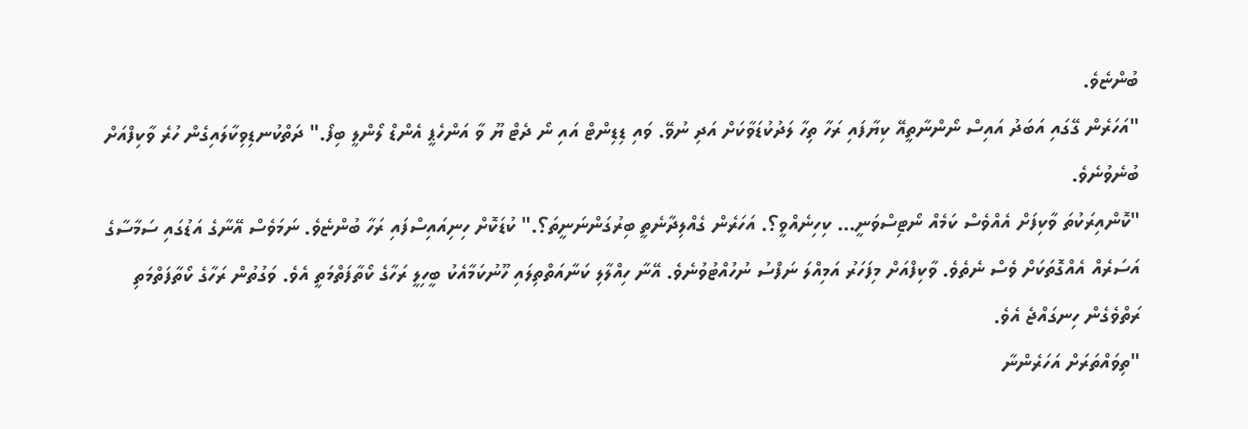ބުންޏެވެ.
"އަހަރެން ގޭގައި އަބަދު އައިސް ނޯންނާތީއޭ ކިޔާފައި ރަހާ ތިހާ ލަދުކުޑަވާކަށް އަދި ނުވޭ. ވައި ޑިޑިންޓް އައި ނޯ ދެޓް ޔޫ ވާ އަންހެޕީ އެންޑް ލޯންލީ ބިފޯ." ދަތްކުނޑިވިކާލައިގެން ހުރެ ވާކިފްއަށް ބުނެވުނެވެ.
"ކޮންއިރަކުތަ ވާކިފަށް އެއްވެސް ކަމެއް ނޯޓިސްވަނީ... ކިހިނެއްވީ؟. އަހަރެން ގެއްލިދާނެތީ ބިރުގަންނަނީތަ؟." ކުޑަކޮށް ހިނިއައިސްފައި ރަހާ ބުންޏެވެ. ނަމަވެސް އޭނާގެ އަޑުގައި ސަމާސާގެ އަސަރެއް އެއްގޮތަކަށް ވެސް ނެތެވެ. ވާކިފްއަށް މިފަހަރު އަމިއްލަ ނަފްސު ނުހުއްޓުވުނެވެ. އޭނާ ހިއްލާލި ކަނާއަތްތިލައި ހޫނުކަމާއެކު ބީހިލީ ރަހާގެ ކޯތާފަތްމަތީ އެވެ. ވަގުތުން ރަހާގެ ކޯތާފަތްމަތި ރަތްވެގެން ހިނގައްޖެ އެވެ.
"ތިވައްތަރަށް އަހަރެންނާ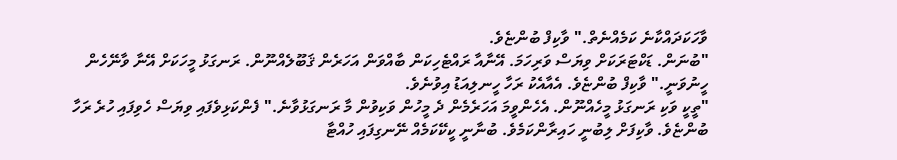ވާހަކަދައްކާނެ ކަމެއްނެތް." ވާކިފް ބުންޏެވެ.
"ބުނަން. ޑަކްޓަރަކަށް ވިޔަސް ވަރިހަމަ. އޭނާއާ ރައްޓެހިކަން ބާއްވަން އަހަރެން ޤަބޫލެއްނޫން. ރަނގަޅު މީހަކަށް އޭނާ ވާނޭހެން ހީނުވަނީ." ވާކިފް ބުންޏެވެ. އެއާއެކު ރަހާ ހީނލިއަޑު އިވުނެވެ.
"ތީކީ ވަކި ރަނގަޅު މީހެއްނޫން. އެހެންވީމަ އަހަރެމެން ދެ މީހުން ވަކިވުން މާ ރަނގަޅުވާނެ." ފެންކަޅިވެފައި ވިޔަސް ހެވިފައި ހުރެ ރަހާ ބުންޏެވެ. ވާކިފަށް ލިބުނީ ހައިރާންކަމެވެ. ބުނާނީ ކީކޭކަމެއް ނޭނގިފައި ހުއްޓާ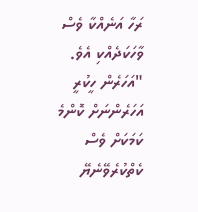ރަހާ އަނެއްކާ ވެސް ވާހަކަދެއްކި އެވެ.
"އަހަރެން ހީކުރީ އަހަރެންނަށް ކޮންމެ ކަމަކަށް ވެސް ކެތްކުރެވޭނެޔޭ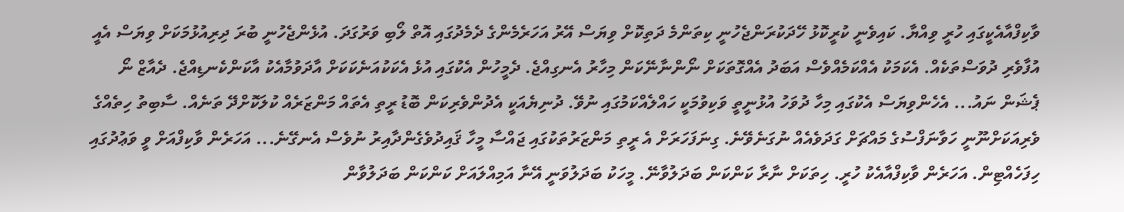ވާކިފްއާއެކީގައި ހުރީ ވިއްޔާ. ކައިވެނީ ކުރީކޮޅު ހޭދަކުރަންޖެހުނީ ކިތަންމެ ދަތިކޮށް ވިޔަސް އޭރު އަހަރެމެންގެ ދެމެދުގައި އޮތް ލޯބި ވަރުގަދަ. އުޅެންޖެހުނީ ބުރަ ދިރިއުޅުމަކަށް ވިޔަސް އެއީ އުފާވެރި ދުވަސްތަކެއް. އެކަމަކު އެއްކަމެއްވެސް އަބަދު އެއްގޮތަކަށް ނޯންނާނޭކަން މިހާރު އެނގިއްޖެ. ދެމީހުން އެކުގައި އުޅެ އެކަކުއަނެކަކަށް އާދަވުމާއެކު އާކަންކެނޑިއްޖެ. ދެއާޒް ނޯ ޕެޝަން ނައު... އެހެންވިޔަސް އެކުގައި މިހާ ދުވަހު އުޅުނީތީ ވަކިވުމަކީ ހައްލެއްކަމުގައި ނުވޭ. ދުނިޔެއަކީ އެދުންވެރިކަން ބޮޑު ރީތި އެތައް މަންޒަރެއް ކުލަކޮށްދޭ ތަނެއް. ސާބިތު ހިތެއްގެ ވެރިއަކަށްނޫނީ ހަވާނަފްސުގެ މައްޗަށް ގަދަވެއެއް ނުގަނެވޭނެ. ގިނަފަހަރަށް އެ ރީތި މަންޒަރުތަކުގައި ޖައްސާ މީހާ ޤައިދުވެގެންދާއިރު ނުވެސް އެނގޭނެ... އަހަރެން ވާކިފްއަށް ވީ ވަޢުދުގައި ހިފަހެއްޓިން. އަހަރެން ވާކިފްއާއެކު ހުރީ. ހިތަކަށް ނާރާ ކަންކަން ބަދަލުވާނޭ. މީހަކު ބަދަލުވަނީ އޭނާ އަމިއްލައަށް ކަންކަން ބަދަލުވާން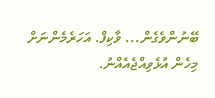ބޭނުންވެގެން... ވާކިފް. އަހަރެމެންނަށް މިހެން އުޅެވިއްޖެއެއްނު.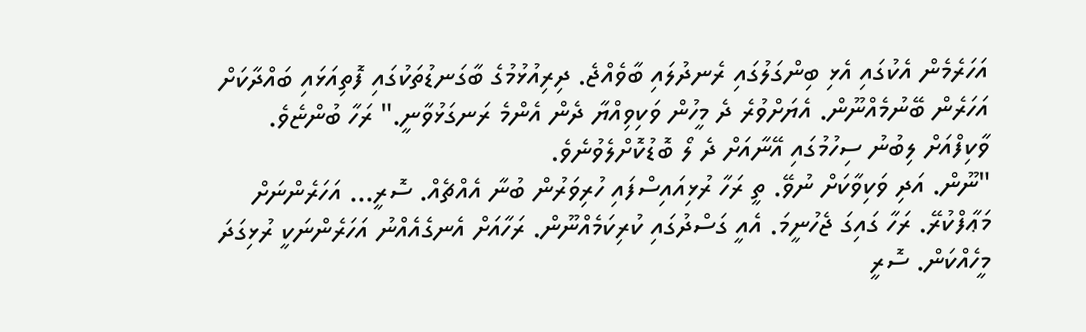އަހަރެމެން އެކުގައި އެޅި ބިންގަލުގައި ރެނދުލައި ބާވެއްޖެ. ދިރިއުޅުމުގެ ބާގަނޑުތަކުގައި ފޮތިއަޅައި ބައްދާކަށް އަހަރެން ބޭނުމެއްނޫން. އެޔަށްވުރެ ދެ މީހުން ވަކިވިއްޔާ ދެން އެންމެ ރަނގަޅުވާނީ." ރަހާ ބުންޏެވެ. ވާކިފްއަށް ލިބުނު ސިހުމުގައި އޭނާއަށް ދެ ލޯ ބޮޑުކޮށްލެވުނެވެ.
"ނޫން. އަދި ވަކިވާކަށް ނުވޭ. ތީ ރަހާ ރުޅިއައިސްފައި ހުރިވަރުން ބުނާ އެއްޗެއް. ސޮރީ... އަހަރެންނަށް މަޢާފްކުރޭ. ރަހާ ގައިގަ ޖެހުނީމަ. އެއީ ގަސްދުގައި ކުރިކަމެއްނޫން. ރަހާއަށް އެނގެއެއްނު އަހަރެންނަކީ ރުޅިގަދަ މީހެއްކަން. ސޮރީ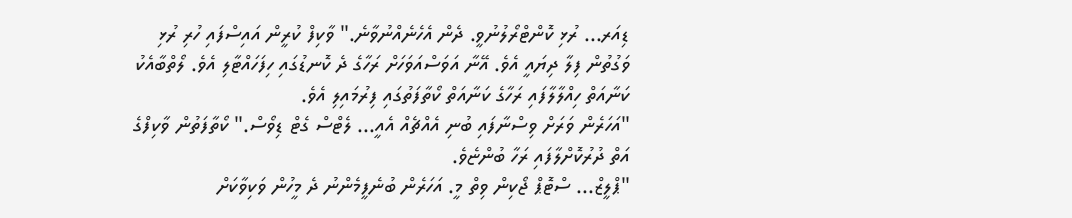ޑިއަރ... ރުޅި ކޮންޓްރޯލުނުވީ. ދެން އެހެނެއްނުވާނެ." ވާކިފް ކުރީން އައިސްފައި ހުރި ރުޅި ވަގުތުން ފިލާ ދިޔައީ އެވެ. އޭނާ އަވަސްއަވަހަށް ރަހާގެ ދެ ކޮނޑުގައި ހިފަހައްޓާލި އެވެ. ލޯތްބާއެކު ކަނާއަތް ހިއްލާލާފައި ރަހާގެ ކަނާއަތް ކޯތާފަތުގައި ފިރުމައިލި އެވެ.
"އަހަރެން ވަރަށް ވިސްނާފައި ބުނި އެއްޗެއް އެއީ... ލެޓްސް ގެޓް ޑިވޯސް." ކޯތާފަތުން ވާކިފްގެ އަތް ދުރުކޮށްލާފައި ރަހާ ބުންޏެވެ.
"ޕްލީޒް... ސްޓޮޕް ޖޯކިން ވިތް މީ. އަހަރެން ބުނެފީމެންނު ދެ މީހުން ވަކިވާކަށް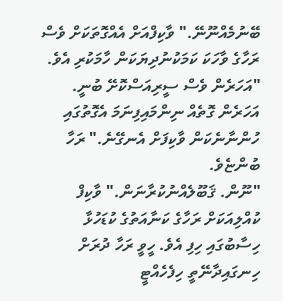ބޭނުމެއްނޫނޭ." ވާކިފްއަށް އެއްގޮތަކަށް ވެސް ރަހާގެ ވާހަކަ ކަމަކުނުދިޔަކަން ހާމަކުރި އެވެ.
"އަހަރެން ވެސް ސީރިއަސްކޮށޭ ބުނީ. އަހަރެން ގޮތެއް ނިންމައިފިނަމަ އެގޮތުގައި ހުންނާނެކަން ވާކިފަށް އެނގޭނެ." ރަހާ ބުންޏެވެ.
"ނޫން. ޤަބޫލެއްނުކުރާނަން." ވާކިފް ކުއްލިއަކަށް ރަހާގެ ކަނާއަތުގެ ކުޑަހުޅާ ހިސާބުގައި ހިފި އެވެ. ހީވީ ރަހާ ދުރަށް ހިނގައިދާނޭތީ ހިފެހެއްޓީ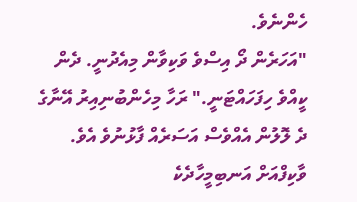ހެންނެވެ.
"އަހަރެން ދޯ އިސްވެ ވަކިވާން މިއެދުނީ. ދެން ކީއްވެ ހިފަހައްޓަނީ." ރަހާ މިހެންބުނިއިރު އޭނާގެ ދެ ލޮލުން އެއްވެސް އަސަރެއް ފާޅުނުވެ އެވެ. ވާކިފްއަށް އަނބިމީހާދެކެ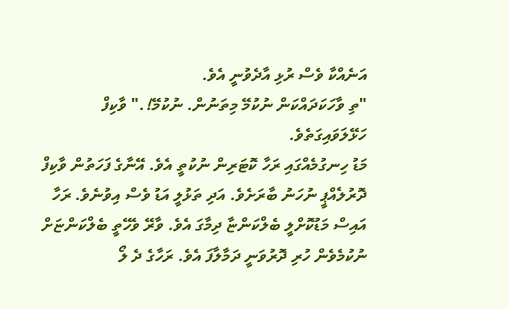އަނެއްކާ ވެސް ރުޅި އާދެވުނީ އެވެ.
"ތި ވާހަކަދައްކަން ނުކުމޭ މިތަނުން. ނުކުމޭ!." ވާކިފް ހަޅޭލަވައިގަތެވެ.
މަޑު ހިނގުމެއްގައި ރަހާ ކޮޓަރިން ނުކުތީ އެވެ. އޭނާގެ ފަހަތުން ވާކިފް ދޮރުލެއްޕީ ނުހަނު ބާރަށެވެ. އަދި ތަޅުލީ އަޑު ވެސް އިވުނެވެ. ރަހާ އައިސް މަޑުކޮށްލީ ބެލްކަންޏާ ދިމާގަ އެވެ. ވާރޭ ވެހޭތީ ބެލްކަންޏަށް ނުކުމެވެން ހުރި ދޮރުވަނީ ދަމާލާފަ އެވެ. ރަހާގެ ދެ ލޯ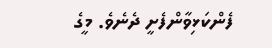ފެންކަޅިވާންފެށީ ދެނެވެ. މީގެ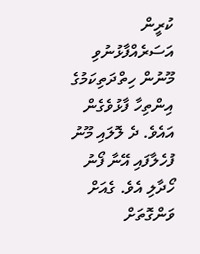ކުރީން އަސަރެއްފާޅުނުވި މޫނުން ހިތްދަތިކަމުގެ އިންތިހާ ފާޅުވެގެން އައެވެ. ދެ ލޮލައި މޫނު ފުހެލާފައި އޭނާ ފޯނު ހޯދާލި އެވެ. ގެއަށް ވަންގޮތަށް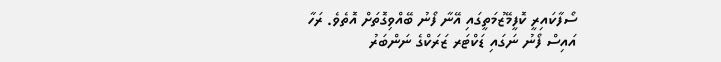ސޯފާކައިރީ ކޮފީމޭޒުމަތީގައި އޭނާ ފޯނު ބޭއްވިގޮތަށް އޮތެވެ. ރަހާ އައިސް ފޯނު ނަގައި ޑަކްޓަރ ޒަރަކްގެ ނަންބަރު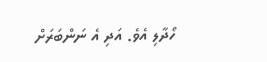ހޯދާލި އެވެ. އަދި އެ ނަންބަރަށް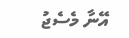އޭނާ މެސެޖު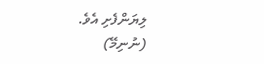ލިޔަންފެށި އެވެ.
(ނުނިމޭ)